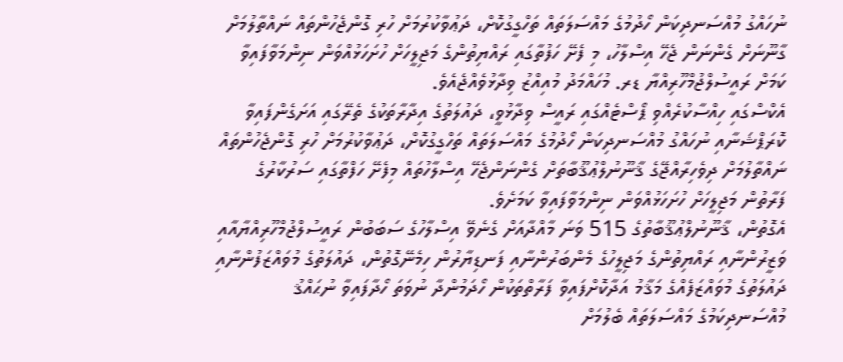ނުހައްގު މުއްސަނދިކަން ހޯދުމުގެ މައްސަލަތައް ތަހްގީގުކޮށް، ދަޢުވާކުރުމަށް ހުރި ގޮންޖެހުންތައް ނައްތާލުމަށް ގާނޫނަށް ގެންނަން ޖެހޭ އިސްލާހު، މި ފެށޭ ހަފުތާގައި ރައްޔިތުންގެ މަޖިލީހަށް ހުށަހަޅުއްވަން ނިންމަވާފައިވާ ކަމަށް ރައީސުލްޖުމްހޫރިއްޔާ ޑރ. މުހައްމަދު މުއިއްޒު ވިދާޅުވެއްޖެއެވެ.
އެކްސްގައި ހިއްސާކުރެއްވި ޕޯސްޓެއްގައި ރައީސް ވިދާޅުވީ، ދައުލަތުގެ އިދާރާތަކުގެ ތެރޭގައި އަށަގެންފައިވާ ކޮރަޕްޝަނާއި ނުހައްގު މުއްސަނދިކަން ހޯދުމުގެ މައްސަލަތައް ތަހްގީގުކޮށް، ދަޢުވާކުރުމަށް ހުރި ގޮންޖެހުންތައް ނައްތާލުމަށް ދިވެހިރާއްޖޭގެ ޤާނޫނުލްޢުޤޫބާތަށް ގެންނަންޖެހޭ އިސްލާހުތައް މިފެށޭ ހަފްތާގައި ސަރުކާރުގެ ފަރާތުން މަޖިލީހަށް ހުށަހަޅުއްވަން ނިންމަވާފައިވާ ކަމަށެވެ.
އެގޮތުން، ޤާނޫނުލްޢުޤޫބާތުގެ 515 ވަނަ މާއްދާއަށް ގެނެވޭ އިސްލާހުގެ ސަބަބުން ރައީސުލްޖުމްހޫރިއްޔާއާއި ވަޒީރުންނާއި ރައްޔިތުންގެ މަޖިލީހުގެ މެންބަރުންނާއި ފަނޑިޔާރުން ހިމެނޭގޮތުން، ދައުލަތުގެ މުވައްޒަފުންނާއި ދައުލަތުގެ މުވައްޒަފެއްގެ މަޤާމު އަދާކޮށްފައިވާ ފަރާތްތަކުން ހޯދަމުންދާ ނުވަތަ ހޯދާފައިވާ ނުޙައްޤު މުއްސަނދިކަމުގެ މައްސަލަތައް ބެލުމަށް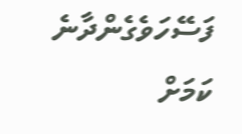ފަސޭހަވެގެންދާނެ ކަމަށް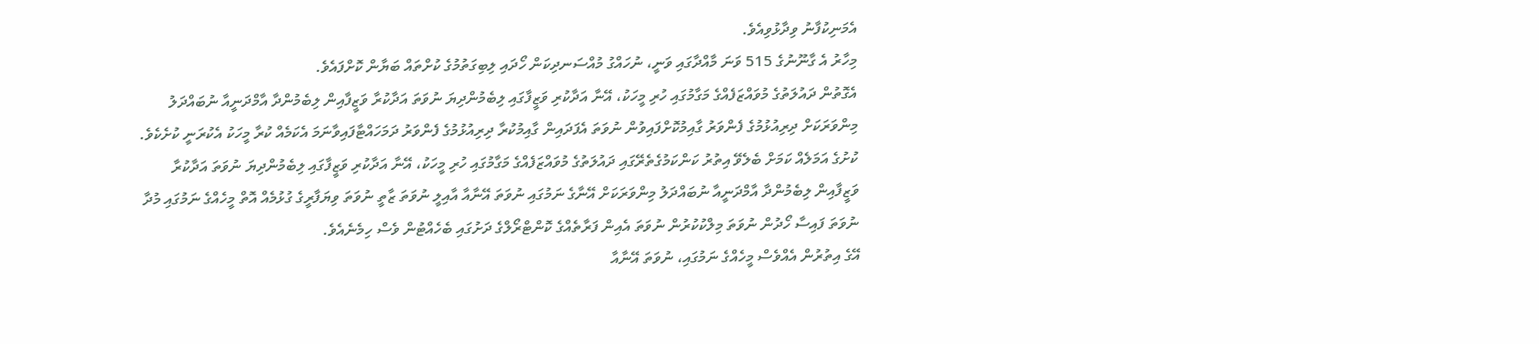އެމަނިކުފާނު ވިދާޅުވިއެވެ.
މިހާރު އެ ގާނޫނުގެ 515 ވަނަ މާއްދާގައި ވަނީ، ނުހައްގު މުއްސަނދިކަން ހޯދައި ލިބިގަތުމުގެ ކުށްތައް ބަޔާން ކޮށްފައެވެ.
އެގޮތުން ދައުލަތުގެ މުވައްޒަފެއްގެ މަގާމުގައި ހުރި މީހަކު، އޭނާ އަދާކުރި ވަޒީފާގައި ލިބެމުންދިޔަ ނުވަތަ އަދާކުރާ ވަޒީފާއިން ލިބެމުންދާ އާމްދަނީއާ ނުބައްދަލު މިންވަރަކަށް ދިރިއުޅުމުގެ ފެންވަރު ގާއިމުކޮށްފައިވުން ނުވަތަ އެފަދައިން ގާއިމުކުރާ ދިރިއުޅުމުގެ ފެންވަރު ދަމަހައްޓާފައިވާނަމަ އެކަމެއް ކުރާ މީހަކު އެކުރަނީ ކުށެކެވެ.
ކުށުގެ އަމަލެއް ކަމަށް ބެލެވޭ އިތުރު ކަންކަމުގެތެރޭގައި ދައުލަތުގެ މުވައްޒަފެއްގެ މަގާމުގައި ހުރި މީހަކު، އޭނާ އަދާކުރި ވަޒީފާގައި ލިބެމުންދިޔަ ނުވަތަ އަދާކުރާ ވަޒީފާއިން ލިބެމުންދާ އާމްދަނީއާ ނުބައްދަލު މިންވަރަކަށް އޭނާގެ ނަމުގައި ނުވަތަ އޭނާއާ އާއިލީ ނުވަތަ ޒާތީ ނުވަތަ ވިޔަފާރީގެ ގުޅުމެއް އޮތް މީހެއްގެ ނަމުގައި މުދާ ނުވަތަ ފައިސާ ހޯދުން ނުވަތަ މިލްކުކުރުން ނުވަތަ އެއިން ފަރާތެއްގެ ކޮންޓްރޯލްގެ ދަށުގައި ބެހެއްޓުން ވެސް ހިމެނެއެވެ.
އޭގެ އިތުރުން އެއްވެސް މީހެއްގެ ނަމުގައި، ނުވަތަ އޭނާއާ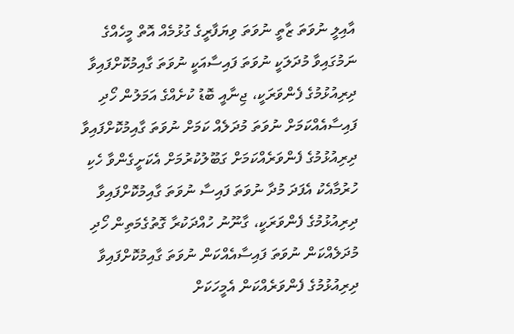އާއިލީ ނުވަތަ ޒާތީ ނުވަތަ ވިޔަފާރީގެ ގުޅުމެއް އޮތް މީހެއްގެ ނަމުގައިވާ މުދަލަކީ ނުވަތަ ފައިސާއަކީ ނުވަތަ ގާއިމުކޮށްފައިވާ ދިރިއުޅުމުގެ ފެންވަރަކީ، ޖިނާއީ ބޮޑު ކުށެއްގެ އަމަލުން ހޯދި ފައިސާއެއްކަމަށް ނުވަތަ މުދަލެއް ކަމަށް ނުވަތަ ގާއިމުކޮށްފައިވާ ދިރިއުޅުމުގެ ފެންވަރެއްކަމަށް ގަބޫލުކުރުމަށް އެކަށީގެންވާ ހެކި ހުރުމާއެކު އެފަދަ މުދާ ނުވަތަ ފައިސާ ނުވަތަ ގާއިމުކޮށްފައިވާ ދިރިއުޅުމުގެ ފެންވަރަކީ، ގާނޫނު ހުއްދަކުރާ ގޮތުގެމަތިން ހޯދި މުދަލެއްކަން ނުވަތަ ފައިސާއެއްކަން ނުވަތަ ގާއިމުކޮށްފައިވާ ދިރިއުޅުމުގެ ފެންވަރެއްކަން އެމީހަކަށް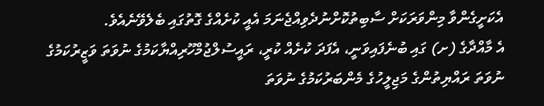އެކަށީގެންވާ މިންވަރަކަށް ސާބިތުކޮށްނުދެވިއްޖެނަމަ އެއީ ކުށެއްގެ ގޮތުގައި ބެލެވޭނެއެވެ.
އެ މާއްދާގެ (ށ) ގައި ބުނެފައިވަނީ، އެފަދަ ކުށެއް ކުރީ، ރައީސުލްޖުމްހޫރިއްޔާކަމުގެ ނުވަތަ ވަޒީރުކަމުގެ ނުވަތަ ރައްޔިތުންގެ މަޖިލީހުގެ މެންބަރުކަމުގެ ނުވަތަ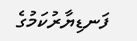ފަނޑިޔާރުކަމުގެ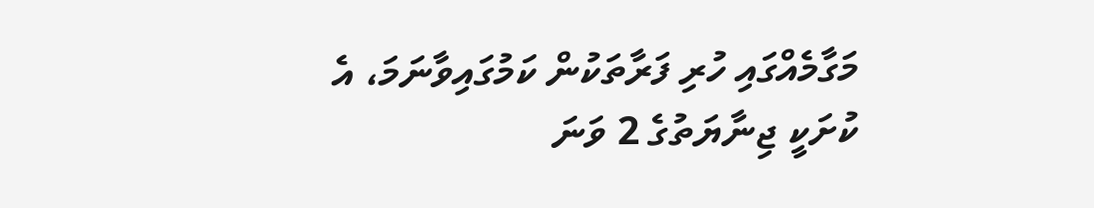މަގާމެއްގައި ހުރި ފަރާތަކުން ކަމުގައިވާނަމަ، އެ ކުށަކީ ޖިނާޔަތުގެ 2 ވަނަ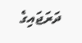ދަރަޖައިގެ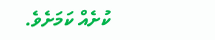ކުށެއް ކަމަށެވެ.